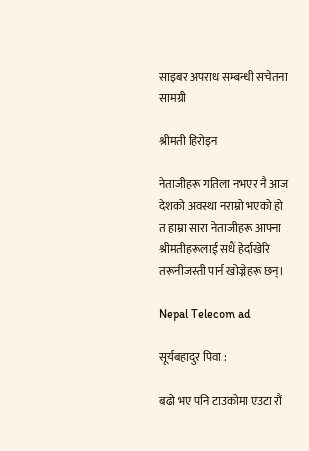साइबर अपराध सम्बन्धी सचेतना सामग्री

श्रीमती हिरोइन

नेताजीहरू गतिला नभएर नै आज देशको अवस्था नराम्रो भएको हो त हाम्रा सारा नेताजीहरू आफ्ना श्रीमतीहरूलाई सधैं हेर्दाखेरि तरूनीजस्ती पार्न खोज्नेहरू छन्।

Nepal Telecom ad

सूर्यबहादुर पिवा :

बढो भए पनि टाउकोमा एउटा रौं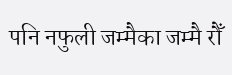पनि नफुली जम्मैका जम्मै रौँ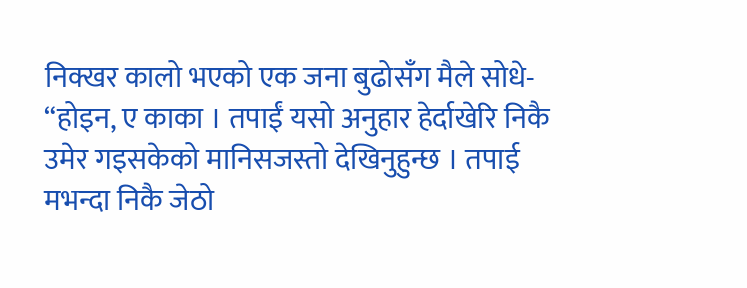निक्खर कालो भएको एक जना बुढोसँग मैले सोधे- “होइन, ए काका । तपाईं यसो अनुहार हेर्दाखेरि निकै उमेर गइसकेको मानिसजस्तो देखिनुहुन्छ । तपाई मभन्दा निकै जेठो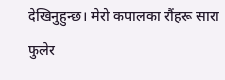देखिनुहुन्छ। मेरो कपालका रौंहरू सारा फुलेर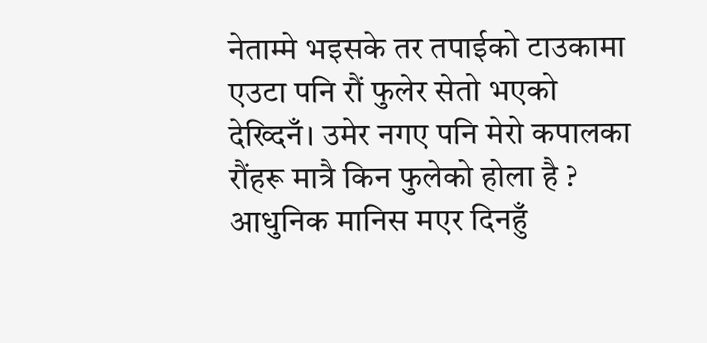नेताम्मे भइसके तर तपाईको टाउकामा एउटा पनि रौं फुलेर सेतो भएको देख्दिनँ। उमेर नगए पनि मेरो कपालका रौंहरू मात्रै किन फुलेको होला है ? आधुनिक मानिस मएर दिनहुँ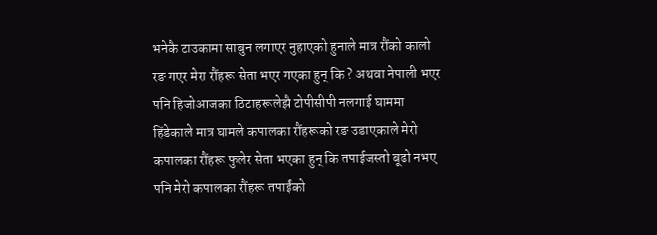भनेकै टाउकामा साबुन लगाएर नुहाएको हुनाले मात्र रौंको कालो रङ गएर मेरा रौंहरू सेता भएर गएका हुन् कि ? अथवा नेपाली भएर पनि हिजोआजका ठिटाहरूलेझै टोपीसीपी नलगाई घाममा हिंडेकाले मात्र घामले कपालका रौंहरूको रङ उडाएकाले मेरो कपालका रौंहरू फुलेर सेता भएका हुन् कि तपाईजस्तो बूढो नभए पनि मेरो कपालका रौंहरू तपाईंको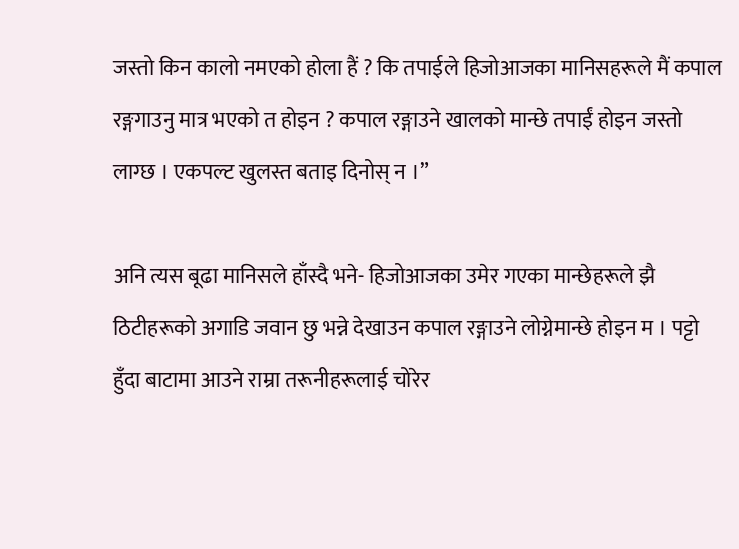जस्तो किन कालो नमएको होला हैं ? कि तपाईले हिजोआजका मानिसहरूले मैं कपाल र‌ङ्गगाउनु मात्र भएको त होइन ? कपाल र‌ङ्गाउने खालको मान्छे तपाईं होइन जस्तो लाग्छ । एकपल्ट खुलस्त बताइ दिनोस् न ।”

अनि त्यस बूढा मानिसले हाँस्दै भने- हिजोआजका उमेर गएका मान्छेहरूले झै ठिटीहरूको अगाडि जवान छु भन्ने देखाउन कपाल र‌ङ्गाउने लोग्नेमान्छे होइन म । पट्टो हुँदा बाटामा आउने राम्रा तरूनीहरूलाई चोरेर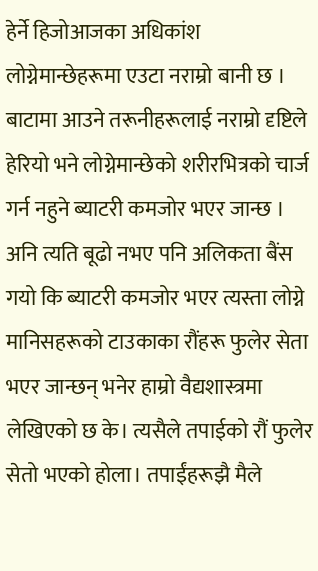हेर्ने हिजोआजका अधिकांश लोग्नेमान्छेहरूमा एउटा नराम्रो बानी छ । बाटामा आउने तरूनीहरूलाई नराम्रो दृष्टिले हेरियो भने लोग्नेमान्छेको शरीरभित्रको चार्ज गर्न नहुने ब्याटरी कमजोर भएर जान्छ । अनि त्यति बूढो नभए पनि अलिकता बैंस गयो कि ब्याटरी कमजोर भएर त्यस्ता लोग्ने मानिसहरूको टाउकाका रौंहरू फुलेर सेता भएर जान्छन् भनेर हाम्रो वैद्यशास्त्रमा लेखिएको छ के। त्यसैले तपाईको रौं फुलेर सेतो भएको होला। तपाईंहरूझै मैले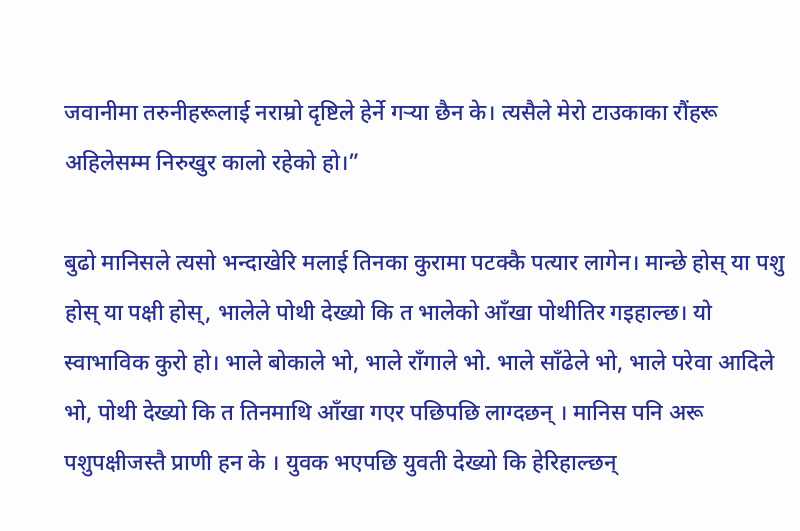जवानीमा तरुनीहरूलाई नराम्रो दृष्टिले हेर्ने गऱ्या छैन के। त्यसैले मेरो टाउकाका रौंहरू अहिलेसम्म निरुखुर कालो रहेको हो।”

बुढो मानिसले त्यसो भन्दाखेरि मलाई तिनका कुरामा पटक्कै पत्यार लागेन। मान्छे होस् या पशु होस् या पक्षी होस्, भालेले पोथी देख्यो कि त भालेको आँखा पोथीतिर गइहाल्छ। यो स्वाभाविक कुरो हो। भाले बोकाले भो, भाले राँगाले भो. भाले साँढेले भो, भाले परेवा आदिले भो, पोथी देख्यो कि त तिनमाथि आँखा गएर पछिपछि लाग्दछन् । मानिस पनि अरू पशुपक्षीजस्तै प्राणी हन के । युवक भएपछि युवती देख्यो कि हेरिहाल्छन्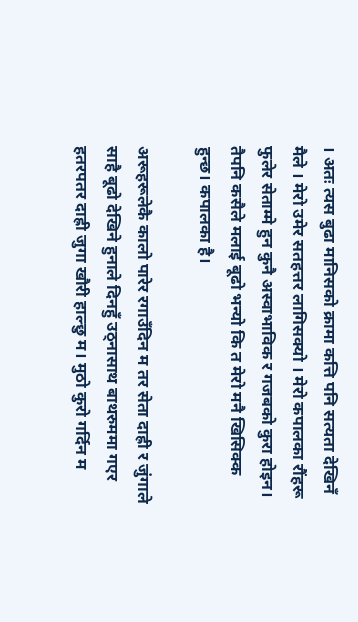। अतः त्यस बुढा मानिसको क्रामा कत्ति पनि सत्यता देखिनँ मैले । मेरो उमेर सतहत्तर लागिसक्यो । मेरो कपालका रौंहरू फुलेर सेताम्मे हुन कुनै अस्वाभाविक र गजबको कुरा होइन। तैपनि कसैले मलाई बूढो भन्यो कि त मेरो मनै खिसिक्क हुन्छ। कपालका है।

अरूहरूलेकै कालो पारेर र‌गाउँदिन म तर सेता दाह्री र जुंगाले साहै बूढो देखिने हुनाले दिनहुँ उठ्‌नासाथ बाथरुममा गएर हतरपतर दाह्री जुगा खौरी हाल्छु म। मुठो कुरो गर्दिन म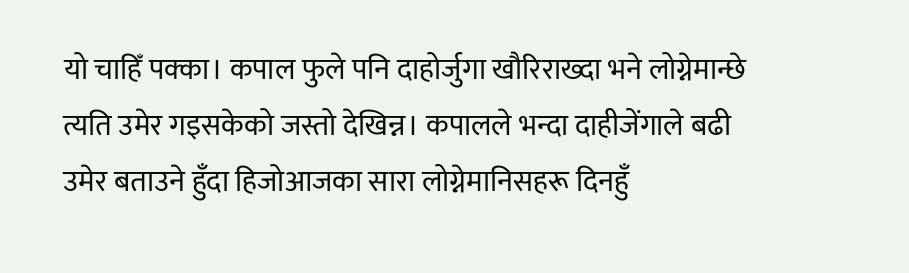यो चाहिँ पक्का। कपाल फुले पनि दाहोर्जुगा खौरिराख्दा भने लोग्नेमान्छे त्यति उमेर गइसकेको जस्तो देखिन्न। कपालले भन्दा दाहीजेंगाले बढी उमेर बताउने हुँदा हिजोआजका सारा लोग्नेमानिसहरू दिनहुँ‌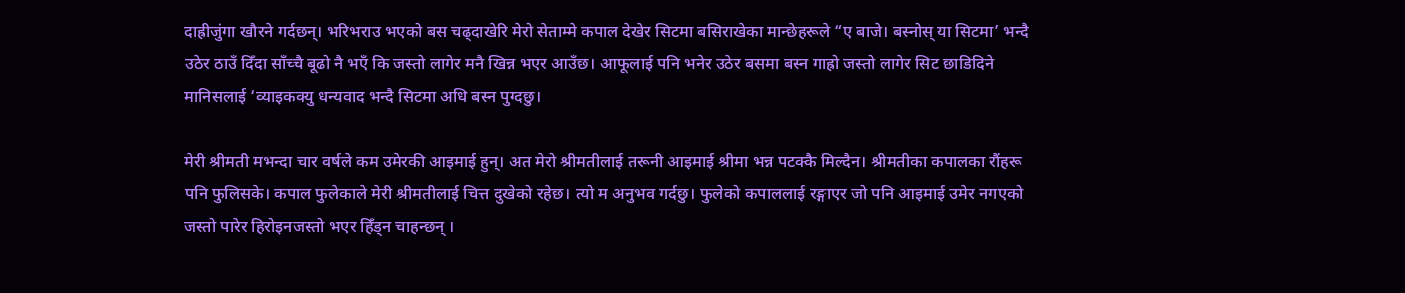दाह्रीजुंगा खौरने गर्दछन्। भरिभराउ भएको बस चढ्दाखेरि मेरो सेताम्मे कपाल देखेर सिटमा बसिराखेका मान्छेहरूले “ए बाजे। बस्नोस् या सिटमा’ भन्दै उठेर ठाउँ दिँदा साँच्चै बूढो नै भएँ कि जस्तो लागेर मनै खिन्न भएर आउँछ। आफूलाई पनि भनेर उठेर बसमा बस्न गाह्रो जस्तो लागेर सिट छाडिदिने मानिसलाई ‘व्याइकक्यु धन्यवाद भन्दै सिटमा अधि बस्न पुग्दछु।

मेरी श्रीमती मभन्दा चार वर्षले कम उमेरकी आइमाई हुन्। अत मेरो श्रीमतीलाई तरूनी आइमाई श्रीमा भन्न पटक्कै मिल्दैन। श्रीमतीका कपालका रौंहरू पनि फुलिसके। कपाल फुलेकाले मेरी श्रीमतीलाई चित्त दुखेको रहेछ। त्यो म अनुभव गर्दछु। फुलेको कपाललाई र‌ङ्गाएर जो पनि आइमाई उमेर नगएको जस्तो पारेर हिरोइनजस्तो भएर हिँड्न चाहन्छन् ।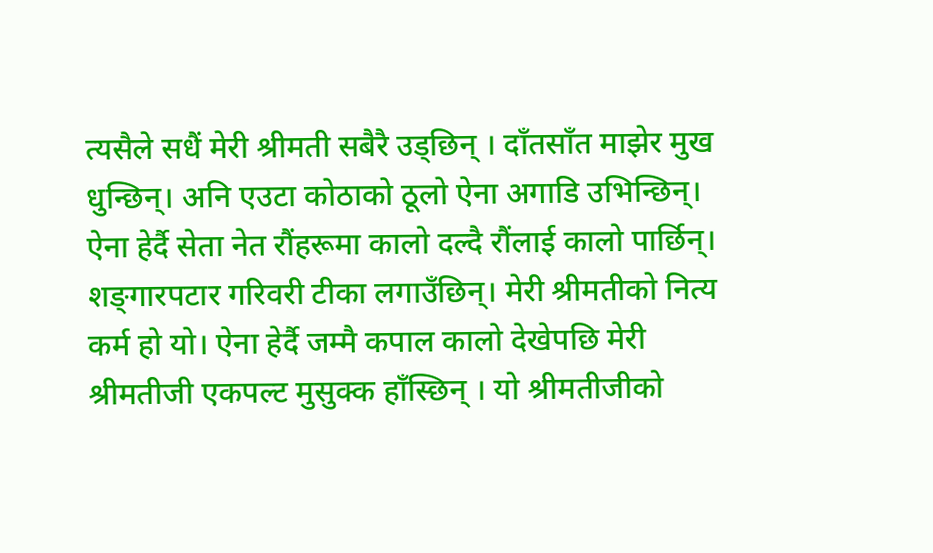त्यसैले सधैं मेरी श्रीमती सबैरै उ‌ड्छिन् । दाँतसाँत माझेर मुख धुन्छिन्। अनि एउटा कोठाको ठूलो ऐना अगाडि उभिन्छिन्। ऐना हेर्दै सेता नेत रौंहरूमा कालो दल्दै रौंलाई कालो पार्छिन्। शङ्‌गारपटार गरिवरी टीका लगाउँछिन्। मेरी श्रीमतीको नित्य कर्म हो यो। ऐना हेर्दै जम्मै कपाल कालो देखेपछि मेरी श्रीमतीजी एकपल्ट मुसुक्क हाँस्छिन् । यो श्रीमतीजीको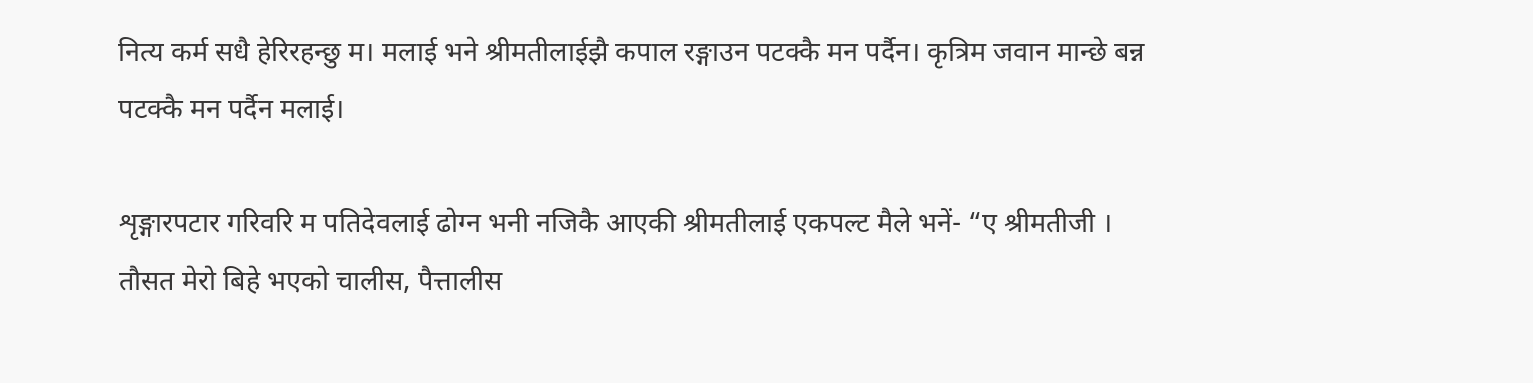नित्य कर्म सधै हेरिरहन्छु म। मलाई भने श्रीमतीलाईझै कपाल रङ्गाउन पटक्कै मन पर्दैन। कृत्रिम जवान मान्छे बन्न पटक्कै मन पर्दैन मलाई।

शृ‌ङ्गारपटार गरिवरि म पतिदेवलाई ढोग्न भनी नजिकै आएकी श्रीमतीलाई एकपल्ट मैले भनें- “ए श्रीमतीजी । तौसत मेरो बिहे भएको चालीस, पैत्तालीस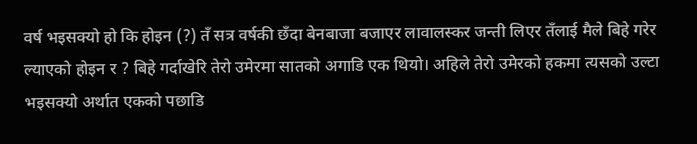वर्ष भइसक्यो हो कि होइन (?) तँ सत्र वर्षकी छँदा बेनबाजा बजाएर लावालस्कर जन्ती लिएर तँलाई मैले बिहे गरेर ल्याएको होइन र ? बिहे गर्दाखेरि तेरो उमेरमा सातको अगाडि एक थियो। अहिले तेरो उमेरको हकमा त्यसको उल्टा भइसक्यो अर्थात एकको पछाडि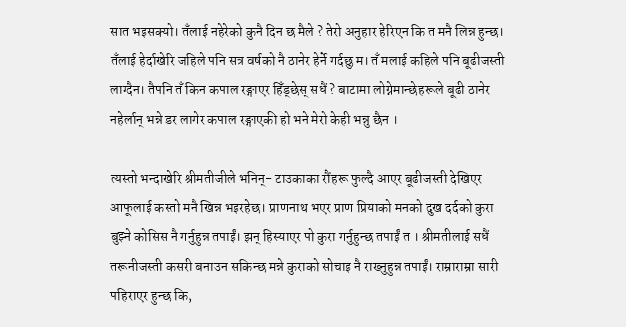सात भइसक्यो। तँलाई नहेरेको कुनै दिन छ मैले ? तेरो अनुहार हेरिएन कि त मनै लिन्न हुन्छ। तँलाई हेर्दाखेरि जहिले पनि सत्र वर्षको नै ठानेर हेर्ने गर्दछु म। तँ मलाई कहिले पनि बूढीजस्ती लाग्दैन। तैपनि तँ किन कपाल रङ्गाएर हिँड्छेस् सधैं ? बाटामा लोग्नेमान्छेहरूले बूढी ठानेर नहेर्लान् भन्ने डर लागेर कपाल र‌ङ्गाएकी हो भने मेरो केही भन्नु छैन ।

त्यस्तो भन्दाखेरि श्रीमतीजीले भनिन्- टाउकाका रौंहरू फुल्दै आएर बूढीजस्ती देखिएर आफूलाई कस्तो मनै खिन्न भइरहेछ। प्राणनाथ भएर प्राण प्रियाको मनको दुख दर्दको कुरा बुझ्ने कोसिस नै गर्नुहुन्न तपाईं। झन् हिस्याएर पो कुरा गर्नुहुन्छ तपाईं त । श्रीमतीलाई सधैं तरूनीजस्ती कसरी बनाउन सकिन्छ मन्ने कुराको सोचाइ नै राख्नुहुन्न तपाईं। राम्राराम्रा सारी पहिराएर हुन्छ कि,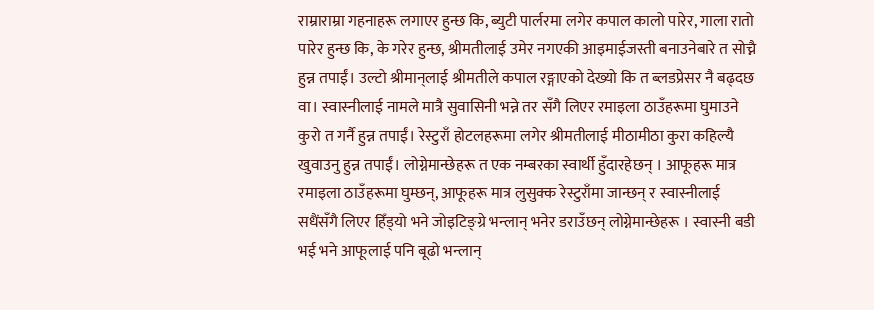राम्राराम्रा गहनाहरू लगाएर हुन्छ कि, ब्युटी पार्लरमा लगेर कपाल कालो पारेर, गाला रातो पारेर हुन्छ कि, के गरेर हुन्छ, श्रीमतीलाई उमेर नगएकी आइमाईजस्ती बनाउनेबारे त सोच्नै हुन्न तपाईं। उल्टो श्रीमान्‌लाई श्रीमतीले कपाल र‌ङ्गाएको देख्यो कि त ब्लडप्रेसर नै बढ्दछ वा। स्वास्नीलाई नामले मात्रै सुवासिनी भन्ने तर सँगै लिएर रमाइला ठाउँहरूमा घुमाउने कुरो त गर्नै हुन्न तपाईं। रेस्टुराँ होटलहरूमा लगेर श्रीमतीलाई मीठामीठा कुरा कहिल्यै खुवाउनु हुन्न तपाईं। लोग्नेमान्छेहरू त एक नम्बरका स्वार्थी हुँदारहेछन् । आफूहरू मात्र रमाइला ठाउँहरूमा घुम्छन्, आफूहरू मात्र लुसुक्क रेस्टुराँमा जान्छन् र स्वास्नीलाई सधैंसँगै लिएर हिँड्‌यो भने जोइटि‌ङ्ग्रे भन्लान् भनेर डराउँछन् लोग्नेमान्छेहरू । स्वास्नी बडी भई भने आफूलाई पनि बूढो भन्लान्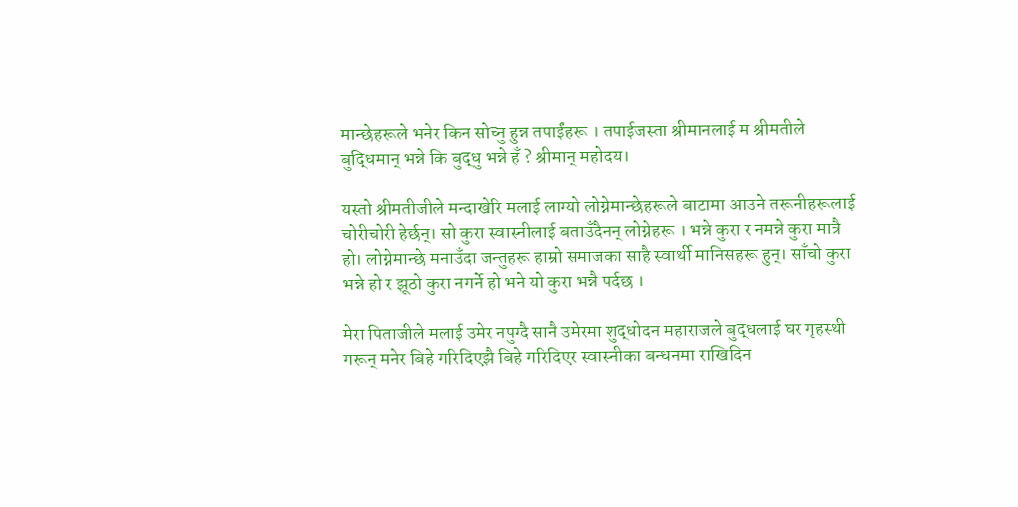मान्छेहरूले भनेर किन सोच्नु हुन्न तपाईंहरू । तपाईजस्ता श्रीमानलाई म श्रीमतीले बुद्धिमान् भन्ने कि बुद्धु भन्ने हँ ? श्रीमान् महोदय।

यस्तो श्रीमतीजीले मन्दाखेरि मलाई लाग्यो लोग्नेमान्छेहरूले बाटामा आउने तरूनीहरूलाई चोरीचोरी हेर्छन्। सो कुरा स्वास्नीलाई बताउँदैनन् लोग्नेहरू । भन्ने कुरा र नमन्ने कुरा मात्रै हो। लोग्नेमान्छे मनाउँदा जन्तुहरू हाम्रो समाजका साहै स्वार्थी मानिसहरू हुन्। साँचो कुरा भन्ने हो र झूठो कुरा नगर्ने हो भने यो कुरा भन्नै पर्दछ ।

मेरा पिताजीले मलाई उमेर नपुग्दै सानै उमेरमा शुद्धोदन महाराजले बुद्धलाई घर गृहस्थी गरून् मनेर बिहे गरिदिए‌झै बिहे गरिदिएर स्वास्नीका बन्धनमा राखिदिन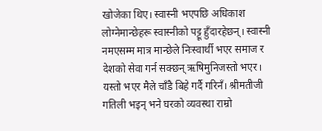खोजेका थिए। स्वास्नी भएपछि अधिकाश लोग्नेमान्छेहरू स्वास्नीको पट्टू हुँदारहेछन्। स्वास्नी नमएसम्म मात्र मान्छेले निःस्वार्थी भएर समाज र देशको सेवा गर्न सक्छन् ऋषिमुनिजस्तो भएर। यस्तो भएर मैले चाँडै बिहे गर्दै गरिनँ। श्रीमतीजी गतिली भइन् भने घरको व्यवस्था राम्रो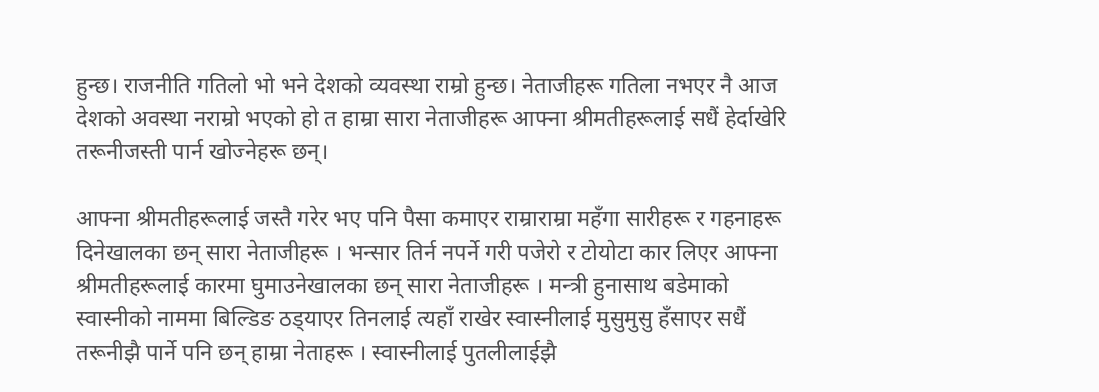हुन्छ। राजनीति गतिलो भो भने देशको व्यवस्था राम्रो हुन्छ। नेताजीहरू गतिला नभएर नै आज देशको अवस्था नराम्रो भएको हो त हाम्रा सारा नेताजीहरू आफ्ना श्रीमतीहरूलाई सधैं हेर्दाखेरि तरूनीजस्ती पार्न खोज्नेहरू छन्।

आफ्ना श्रीमतीहरूलाई जस्तै गरेर भए पनि पैसा कमाएर राम्राराम्रा महँगा सारीहरू र गहनाहरू दिनेखालका छन् सारा नेताजीहरू । भन्सार तिर्न नपर्ने गरी पजेरो र टोयोटा कार लिएर आफ्ना श्रीमतीहरूलाई कारमा घुमाउनेखालका छन् सारा नेताजीहरू । मन्त्री हुनासाथ बडेमाको स्वास्नीको नाममा बिल्डिङ ठड्‌याएर तिनलाई त्यहाँ राखेर स्वास्नीलाई मुसुमुसु हँसाएर सधैं तरूनीझै पार्ने पनि छन् हाम्रा नेताहरू । स्वास्नीलाई पुतलीलाईझै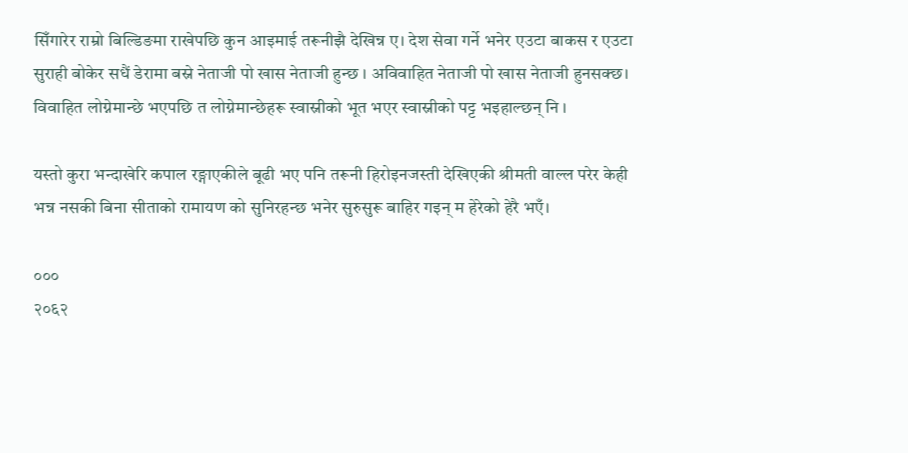सिँगारेर राम्रो बिल्डिङमा राखेपछि कुन आइमाई तरूनीझै देखिन्न ए। देश सेवा गर्ने भनेर एउटा बाकस र एउटा सुराही बोकेर सधैं डेरामा बस्ने नेताजी पो खास नेताजी हुन्छ । अविवाहित नेताजी पो खास नेताजी हुनसक्छ। विवाहित लोग्नेमान्छे भएपछि त लोग्नेमान्छेहरू स्वास्नीको भूत भएर स्वास्नीको पट्ट भइहाल्छन् नि ।

यस्तो कुरा भन्दाखेरि कपाल र‌ङ्गाएकीले बूढी भए पनि तरूनी हिरोइनजस्ती देखिएकी श्रीमती वाल्ल परेर केही भन्न नसकी बिना सीताको रामायण को सुनिरहन्छ भनेर सुरुसुरू बाहिर गइन् म हेरेको हेरै भएँ।

०००
२०६२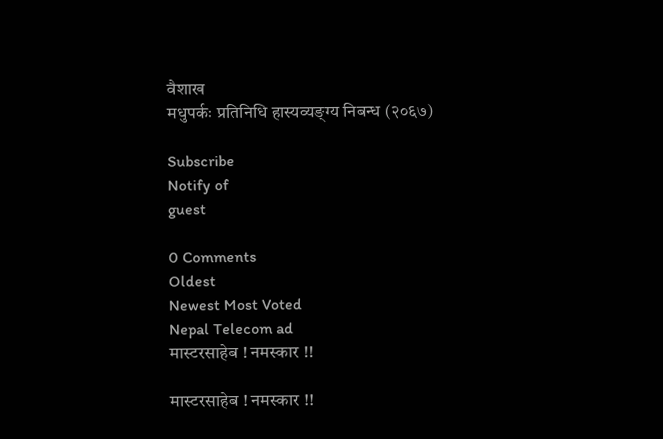वैशाख
मधुपर्कः प्रतिनिधि हास्यव्यङ्ग्य निबन्ध (२०६७)

Subscribe
Notify of
guest

0 Comments
Oldest
Newest Most Voted
Nepal Telecom ad
मास्टरसाहेब ! नमस्कार !!

मास्टरसाहेब ! नमस्कार !!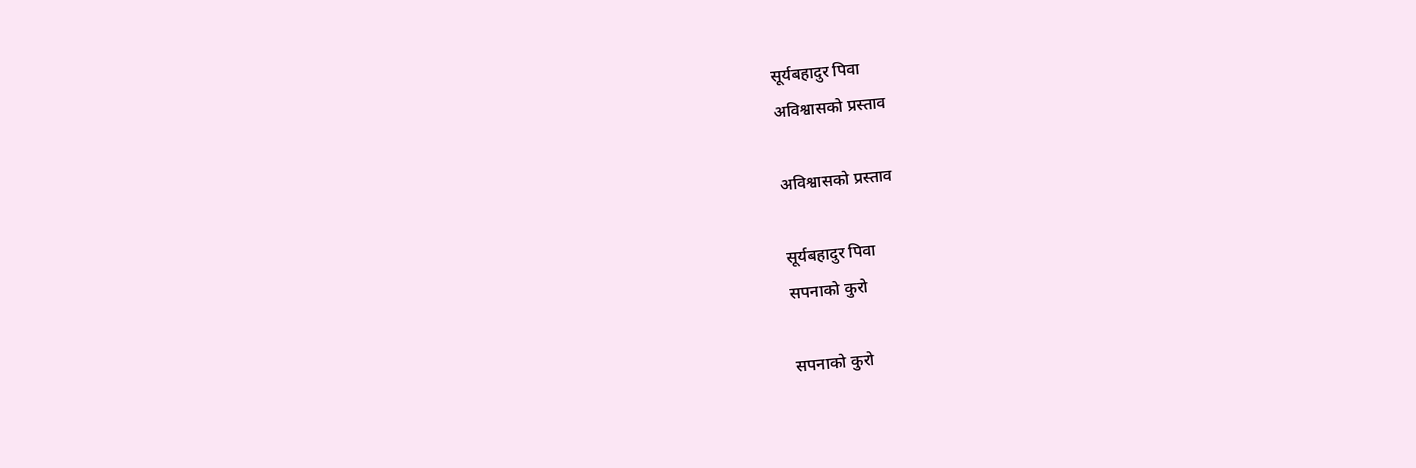सूर्यबहादुर पिवा
अविश्वासको प्रस्ताव

अविश्वासको प्रस्ताव

सूर्यबहादुर पिवा
सपनाको कुरो

सपनाको कुरो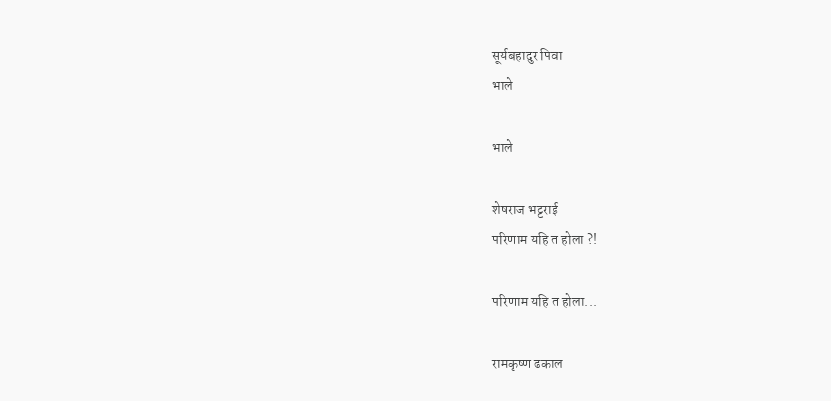सूर्यबहादुर पिवा
भाले

भाले

शेषराज भट्टराई
परिणाम यहि त होला ?!

परिणाम यहि त होला...

रामकृष्ण ढकाल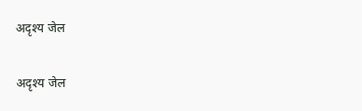अदृश्य जेल

अदृश्य जेल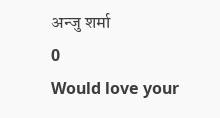अन्जु शर्मा
0
Would love your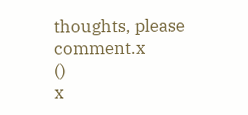thoughts, please comment.x
()
x